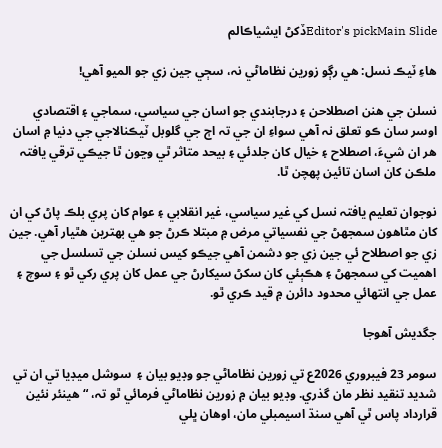Editor's pickMain Slideڏکڻ ايشياڪالم

ھاءِ ٽيڪ نسل: ھي رڳو زورين نظاماڻي نہ، سڄي جين زي جو الميو آهي!

نسلن جي ھنن اصطلاحن ۽ درجابندي جو اسان جي سياسي، سماجي ۽ اقتصادي اوسر سان ڪو تعلق نہ آھي سواءِ ان جي تہ اڄ جي گلوبل ٽيڪنالاجي جي دنيا ۾ اسان ھر ان شيءَ، اصطلاح ۽ خيال کان جلدئي ۽ بيحد متاثر ٿي وڃون ٿا جيڪي ترقي يافتہ ملڪن کان اسان تائين پھچن ٿا.

نوجوان تعليم يافتہ نسل کي غير سياسي، غير انقلابي ۽ عوام کان پري بلڪ پاڻ کي ان کان مٿاھون سمجھڻ جي نفسياتي مرض ۾ مبتلا ڪرڻ جو ھي بھترين ھٿيار آھي. جين زي جو اصطلاح ئي جين زي جو دشمن آھي جيڪو کيس نسلن جي تسلسل جي اھميت کي سمجھڻ ۽ ھڪٻئي کان سکڻ سيکارڻ جي عمل کان پري رکي ٿو ۽ سوچ ۽ عمل جي انتھائي محدود دائرن ۾ قيد ڪري ٿو.

جگديش آھوجا

سومر 23 فيبروري 2026ع تي زورين نظاماڻي جو وڊيو بيان ۽  سوشل ميڊيا تي ان تي شديد تنقيد نظر مان گذري. وڊيو بيان ۾ زورين نظاماڻي فرمائي ٿو تہ، “ھينئر نئين قرارداد پاس ٿي آھي سنڌ اسيمبلي مان، اوھان ڀلي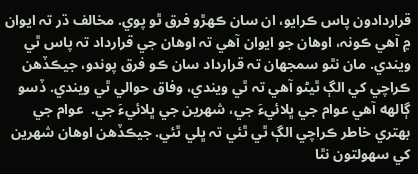قراردادون پاس ڪرايو، ان سان ڪھڙو فرق ٿو پوي. مخالف ڌر تہ ايوان ۾ آھي ڪونہ، اوھان جو ايوان آھي تہ اوھان جي قرارداد تہ پاس ٿي ويندي. مان نٿو سمجهان تہ قرارداد سان ڪو فرق پوندو، جيڪڏھن ڪراچي کي الڳ ٿيڻو آهي تہ ٿي ويندي، وفاق حوالي ٿي ويندي. ڏسو ڳالهه آھي عوام جي ڀلائيءَ جي، شھرين جي ڀلائيءَ جي.  عوام جي بھتري خاطر ڪراچي الڳ ٿي ٿئي تہ ڀلي ٿئي. جيڪڏھن اوھان شھرين کي سھولتون نٿا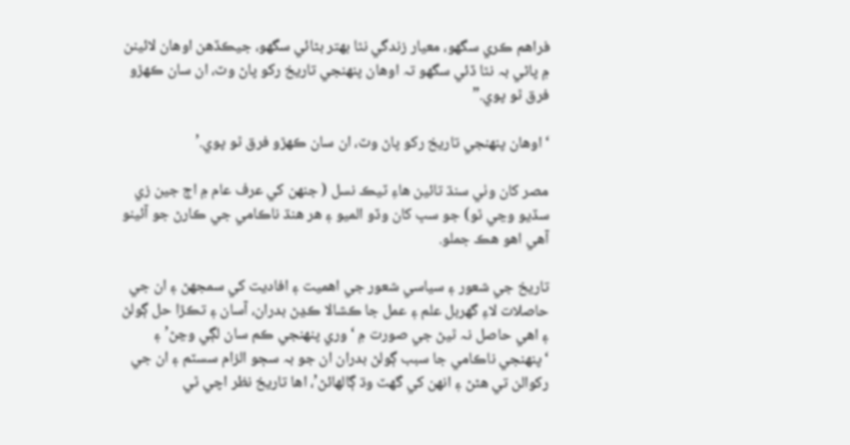فراهم ڪري سگھو، معيار زندگي نٿا بھتر بڻائي سگھو، جيڪڏهن اوھان لائينن ۾ پاڻي بہ نٿا ڏئي سگھو تہ اوھان پنھنجي تاريخ رکو پاڻ وٽ، ان سان ڪھڙو فرق ٿو پوي.”

‘اوھان پنهنجي تاريخ رکو پاڻ وٽ، ان سان ڪھڙو فرق ٿو پوي.’

مصر کان وٺي سنڌ تائين ھاءِ ٽيڪ نسل ( جنھن کي عرف عام ۾ اڄ جين زي سڏيو وڃي ٿو) جو سڀ کان وڏو الميو ۽ ھر ھنڌ ناڪامي جي ڪارڻ جو آئينو آھي اھو ھڪ جملو.

تاريخ جي شعور ۽ سياسي شعور جي اھميت ۽ افاديت کي سمجھڻ ۽ ان جي حاصلات لاءِ گھربل علم ۽ عمل جا ڪشالا ڪڍڻ بدران، آسان ۽ تڪڙا حل ڳولڻ ۽ اھي حاصل نہ ٿيڻ جي صورت ۾ ‘وري پنھنجي ڪم سان لڳي وڃڻ’ ۽ ‘پنھنجي ناڪامي جا سبب ڳولڻ بدران ان جو بہ سڄو الزام سسٽم ۽ ان جي رکوالن تي ھڻڻ ۽ انھن کي گھٽ وڌ ڳالهائڻ’، اھا تاريخ نظر اچي ٿي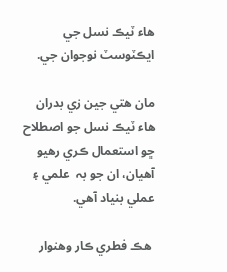ھاء ٽيڪ نسل جي  ايڪٽوسٽ نوجوان جي.

مان ھتي جين زي بدران ھاء ٽيڪ نسل جو اصطلاح ڇو استعمال ڪري رھيو آھيان، ان جو بہ  علمي ۽ عملي بنياد آھي.

 ھڪ فطري ڪار وهنوار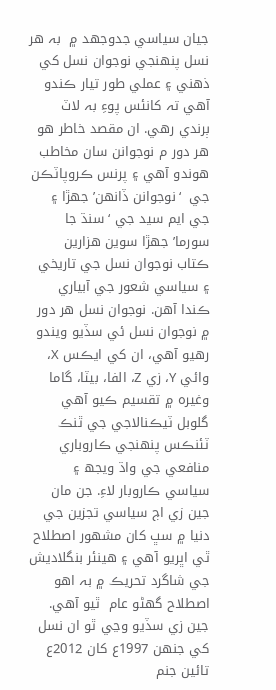جيان سياسي جدوجھد ۾  بہ ھر نسل پنهنجي نوجوان نسل کي ذھني ۽ عملي طور تيار ڪندو آهي تہ کانئس پوءِ بہ لاٽ ٻرندي رھي. ان مقصد خاطر ھو ھر دور م نوجوانن سان مخاطب ھوندو آھي ۽ پرنس ڪروپاٽڪن جي  ‘نوجوانن ڏانھن’ جھڙا ۽ جي ايم سيد جي ‘سنڌ جا سورما’ جھڙا سوين ھزارين ڪتاب نوجوان نسل جي تاريخي ۽ سياسي شعور جي آبياري ڪندا آهن. نوجوان نسل ھر دور ۾ نوجوان نسل ئي سڏيو ويندو رھيو آھي، ان کي ايڪس X، وائي Y، زي Z، الفا، بيٽا، گاما وغيره ۾ تقسيم ڪيو آھي گلوبل ٽيڪنالاجي جي ٿنڪ ٽئنڪس پنھنجي ڪاروباري منافعي جي واڌ ويجھ ۽ سياسي ڪاروبار لاءِ. جن مان جين زي اڄ سياسي تجزين جي دنيا ۾ سڀ کان مشھور اصطلاح ٿي اڀريو آهي ۽ ھينئر بنگلاديش جي شاگرد تحريڪ ۾ بہ اھو اصطلاح گھڻو عام  ٿيو آھي. جين زي سڏيو وڃي ٿو ان نسل کي جنھن 1997ع کان 2012ع تائين جنم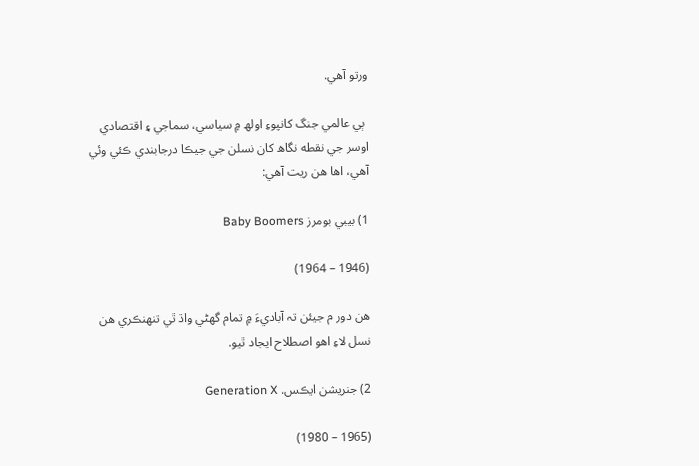ورتو آهي.

 ٻي عالمي جنگ کانپوءِ اولھ ۾ سياسي، سماجي ۽ اقتصادي اوسر جي نقطه نگاھ کان نسلن جي جيڪا درجابندي ڪئي وئي آهي، اھا ھن ريت آھي:

1) بيبي بومرز Baby Boomers

(1946 – 1964)

ھن دور م جيئن تہ آباديءَ ۾ تمام گھڻي واڌ ٿي تنھنڪري ھن نسل لاءِ اھو اصطلاح ايجاد ٿيو.

2) جنريشن ايڪس. Generation X

(1965 – 1980)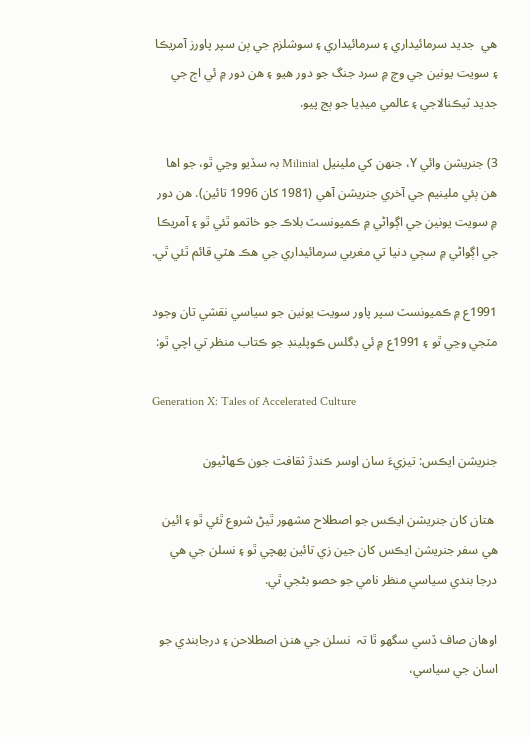ھي  جديد سرمائيداري ۽ سرمائيداري ۽ سوشلزم جي ٻن سپر پاورز آمريڪا ۽ سويت يونين جي وچ ۾ سرد جنگ جو دور ھيو ۽ ھن دور ۾ ئي اڄ جي جديد ٽيڪنالاجي ۽ عالمي ميڊيا جو ٻج پيو.

3) جنريشن وائي Y، جنھن کي ملينيل Milinial بہ سڏيو وڃي ٿو، جو اھا ھن ٻئي ملينيم جي آخري جنريشن آھي (1981 کان 1996 تائين). ھن دور ۾ سويت يونين جي اڳواڻي ۾ ڪميونسٽ بلاڪ جو خاتمو ٿئي ٿو ۽ آمريڪا جي اڳواڻي ۾ سڄي دنيا تي مغربي سرمائيداري جي ھڪ ھٽي قائم ٿئي ٿي.

1991ع ۾ ڪميونسٽ سپر پاور سويت يونين جو سياسي نقشي تان وجود مٽجي وڃي ٿو ۽ 1991ع ۾ ئي ڊگلس ڪوپلينڊ جو ڪتاب منظر تي اچي ٿو:

Generation X: Tales of Accelerated Culture

جنريشن ايڪس: تيزيءَ سان اوسر ڪندڙ ثقافت جون ڪھاڻيون

 ھتان کان جنريشن ايڪس جو اصطلاح مشھور ٿيڻ شروع ٿئي ٿو ۽ ائين ھي سفر جنريشن ايڪس کان جين زي تائين پھچي ٿو ۽ نسلن جي ھي درجا بندي سياسي منظر نامي جو حصو بڻجي ٿي.

اوھان صاف ڏسي سگھو ٿا تہ  نسلن جي ھنن اصطلاحن ۽ درجابندي جو اسان جي سياسي،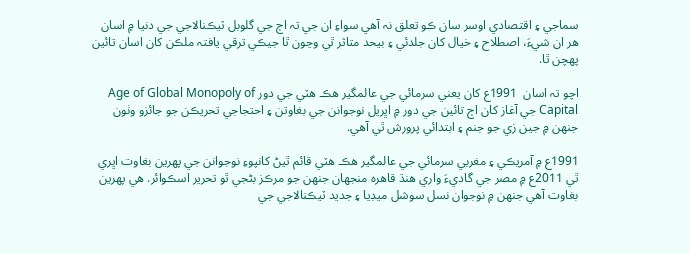سماجي ۽ اقتصادي اوسر سان ڪو تعلق نہ آھي سواءِ ان جي تہ اڄ جي گلوبل ٽيڪنالاجي جي دنيا ۾ اسان ھر ان شيءَ، اصطلاح ۽ خيال کان جلدئي ۽ بيحد متاثر ٿي وڃون ٿا جيڪي ترقي يافتہ ملڪن کان اسان تائين پھچن ٿا.

اچو تہ اسان  1991ع کان يعني سرمائي جي عالمگير ھڪ ھٽي جي دور Age of Global Monopoly of Capital جي آغاز کان اڄ تائين جي دور ۾ اڀريل نوجوانن جي بغاوتن ۽ احتجاجي تحريڪن جو جائزو وٺون جنھن ۾ جين زي جو جنم ۽ ابتدائي پرورش ٿي آھي.

1991ع ۾ آمريڪي ۽ مغربي سرمائي جي عالمگير ھڪ ھٽي قائم ٿيڻ کانپوءِ نوجوانن جي پھرين بغاوت اڀري ٿي 2011ع ۾ مصر جي گاديءَ واري ھنڌ قاھرہ منجھان جنھن جو مرڪز بڻجي ٿو تحرير اسڪوائر. ھي پھرين بغاوت آھي جنھن ۾ نوجوان نسل سوشل ميڊيا ۽ جديد ٽيڪنالاجي جي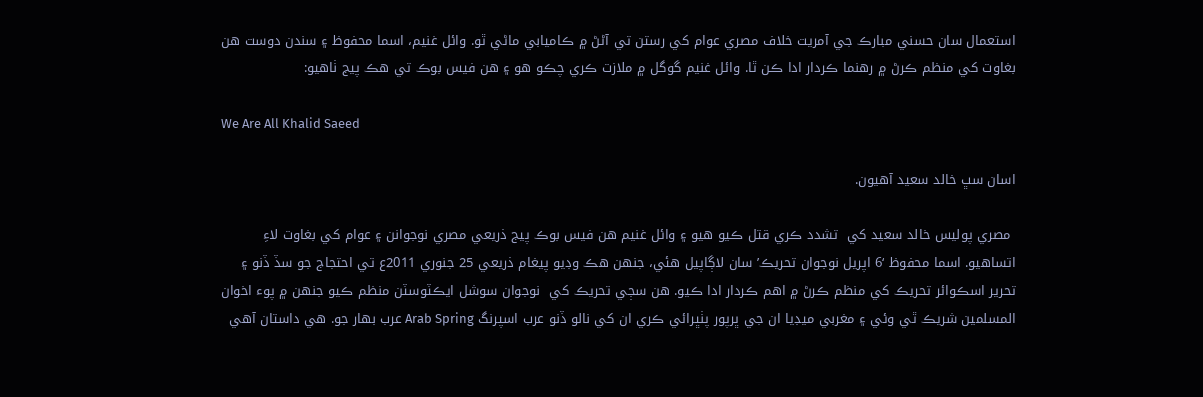استعمال سان حسني مبارڪ جي آمريت خلاف مصري عوام کي رستن تي آڻڻ ۾ ڪاميابي ماڻي ٿو. وائل غنيم، اسما محفوظ ۽ سندن دوست ھن بغاوت کي منظم ڪرڻ ۾ رھنما ڪردار ادا ڪن ٿا. وائل غنيم گوگل ۾ ملازت ڪري چڪو ھو ۽ ھن فيس بوڪ تي ھڪ پيج ٺاھيو:

We Are All Khalid Saeed

اسان سڀ خالد سعيد آھيون.

 مصري پوليس خالد سعيد کي  تشدد ڪري قتل ڪيو ھيو ۽ وائل غنيم ھن فيس بوڪ پيج ذريعي مصري نوجوانن ۽ عوام کي بغاوت لاءِ اتساھيو. اسما محفوظ ‘6 اپريل نوجوان تحريڪ’ سان لاڳاپيل ھئي، جنھن ھڪ وڊيو پيغام ذريعي 25 جنوري 2011ع تي احتجاج جو سڏ ڏنو ۽ تحرير اسڪوائر تحريڪ کي منظم ڪرڻ ۾ اھم ڪردار ادا ڪيو. ھن سڄي تحريڪ کي  نوجوان سوشل ايڪٽوسٽن منظم ڪيو جنھن ۾ پوء اخوان المسلمين شريڪ ٿي وئي ۽ مغربي ميڊيا ان جي ڀرپور پٺڀرائي ڪري ان کي نالو ڏنو عرب اسپرنگ Arab Spring عرب بھار جو. ھي داستان آھي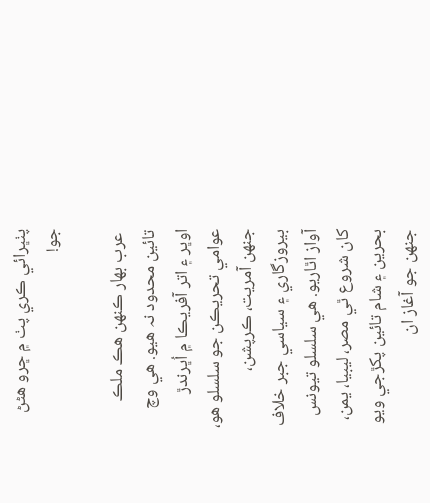پٺڀرائي ڪري پٺ ۾ ڇرو ھڻڻ جو!

 عرب بهار ڪنھن ھڪ ملڪ تائين محدود نہ ھيو. ھي وچ اوڀر ۽ اتر آفريڪا ۾ اُڀرندڙ عوامي تحريڪن جو سلسلو هو، جنهن آمريت، ڪرپشن، بيروزگاري ۽ سياسي جبر خلاف آواز اٿاريو. ھي سلسلو تيونس کان شروع ٿي مصر، ليبيا، يمن، بحرين ۽ شام تائين پکڙجي ويو جنھن جو آغاز ان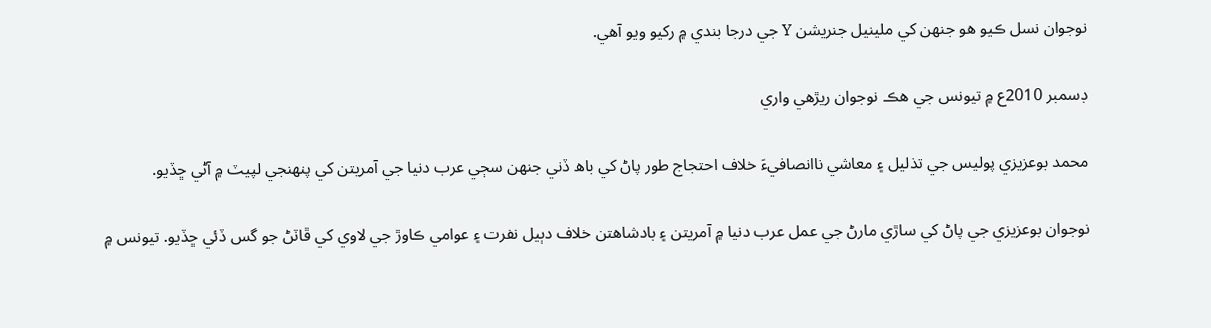نوجوان نسل ڪيو ھو جنھن کي ملينيل جنريشن Y جي درجا بندي ۾ رکيو ويو آهي.

ڊسمبر 2010ع ۾ تيونس جي هڪ نوجوان ريڙهي واري

محمد بوعزيزي پوليس جي تذليل ۽ معاشي ناانصافيءَ خلاف احتجاج طور پاڻ کي باھ ڏني جنھن سڄي عرب دنيا جي آمريتن کي پنهنجي لپيٽ ۾ آڻي ڇڏيو.

نوجوان بوعزيزي جي پاڻ کي ساڙي مارڻ جي عمل عرب دنيا ۾ آمريتن ۽ بادشاھتن خلاف دٻيل نفرت ۽ عوامي ڪاوڙ جي لاوي کي ڦاٽڻ جو گس ڏئي ڇڏيو. تيونس ۾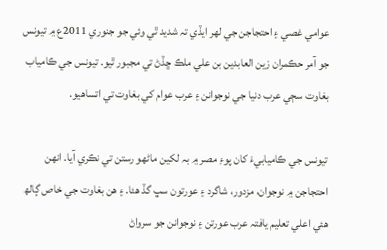عوامي غصي ۽ احتجاجن جي لھر ايڏي تہ شديد ٿي وئي جو جنوري 2011ع ۾ تيونس جو آمر حڪمران زين العابدين بن علي ملڪ ڇڏڻ تي مجبور ٿيو. تيونس جي ڪامياب بغاوت سڄي عرب دنيا جي نوجوانن ۽ عرب عوام کي بغاوت تي اتساھيو.

تيونس جي ڪاميابيءَ کان پوءِ مصر ۾ بہ لکين ماڻهو رستن تي نڪري آيا. انھن احتجاجن ۾ نوجوان، مزدور، شاگرد ۽ عورتون سڀ گڏ هئا. ۽ ھن بغاوت جي خاص ڳالھ ھئي اعلي تعليم يافتہ عرب عورتن ۽ نوجوانن جو سرواڻ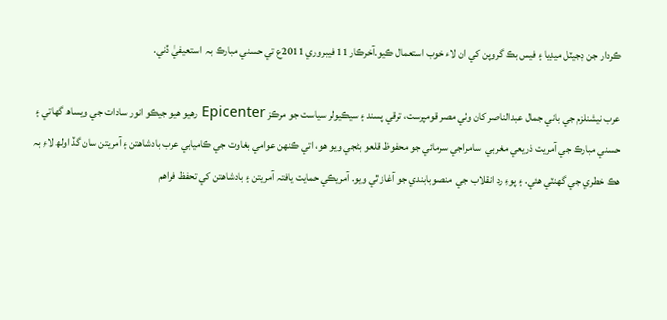ڪردار جن ڊجيٽل ميڊيا ۽ فيس بڪ گروپن کي ان لاء خوب استعمال ڪيو.آخرڪار 11 فيبروري 2011ع تي حسني مبارڪ بہ  استعيفيٰ ڏني.

عرب نيشنلزم جي باني جمال عبدالناصر کان وٺي مصر قومپرست، ترقي پسند ۽ سيڪيولر سياست جو مرڪز Epicenter رھيو ھيو جيڪو انور سادات جي ويساھ گھاتي ۽ حسني مبارڪ جي آمريت ذريعي مغربي  سامراجي سرمائي جو محفوظ قلعو بڻجي ويو ھو، اتي ڪنھن عوامي بغاوت جي ڪاميابي عرب بادشاھتن ۽ آمريتن سان گڏ اولھ لاءِ بہ ھڪ خطري جي گھنٽي ھئي. ۽ پوءِ رد انقلاب جي  منصوبابندي جو آغاز ٿي ويو. آمريڪي حمايت يافتہ آمريتن ۽ بادشاھتن کي تحفظ فراهم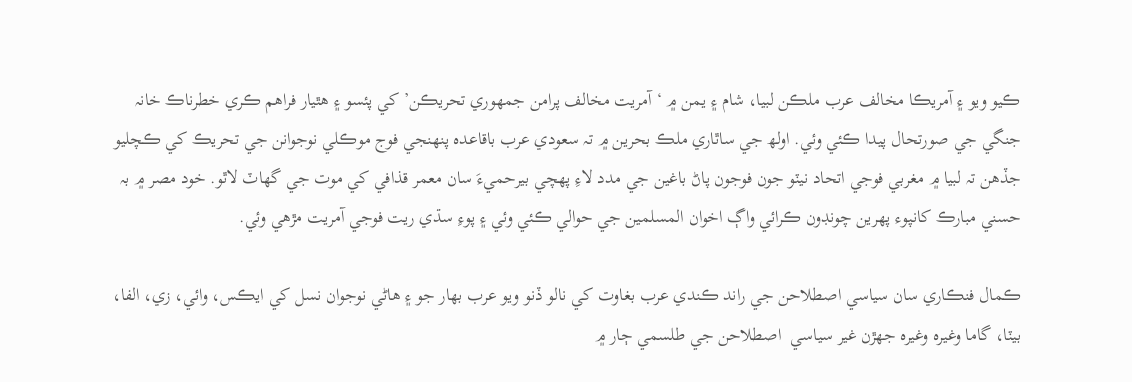ڪيو ويو ۽ آمريڪا مخالف عرب ملڪن لبيا، شام ۽ يمن ۾ ‘آمريت مخالف پرامن جمھوري تحريڪن’ کي پئسو ۽ ھٿيار فراھم ڪري خطرناڪ خانہ جنگي جي صورتحال پيدا ڪئي وئي. اولھ جي ساٿاري ملڪ بحرين ۾ تہ سعودي عرب باقاعده پنھنجي فوج موڪلي نوجوانن جي تحريڪ کي ڪچليو جڏھن تہ لبيا ۾ مغربي فوجي اتحاد نيٽو جون فوجون پاڻ باغين جي مدد لاءِ پھچي بيرحميءَ سان معمر قذافي کي موت جي گھاٽ لاٿو. خود مصر ۾ بہ حسني مبارڪ کانپوء پھرين چونڊون ڪرائي واڳ اخوان المسلمين جي حوالي ڪئي وئي ۽ پوءِ سڌي ريت فوجي آمريت مڙھي وئي.

ڪمال فنڪاري سان سياسي اصطلاحن جي راند ڪندي عرب بغاوت کي نالو ڏنو ويو عرب بھار جو ۽ ھاڻي نوجوان نسل کي ايڪس، وائي، زي، الفا، بيٽا، گاما وغيره وغيره جھڙن غير سياسي  اصطلاحن جي طلسمي ڄار ۾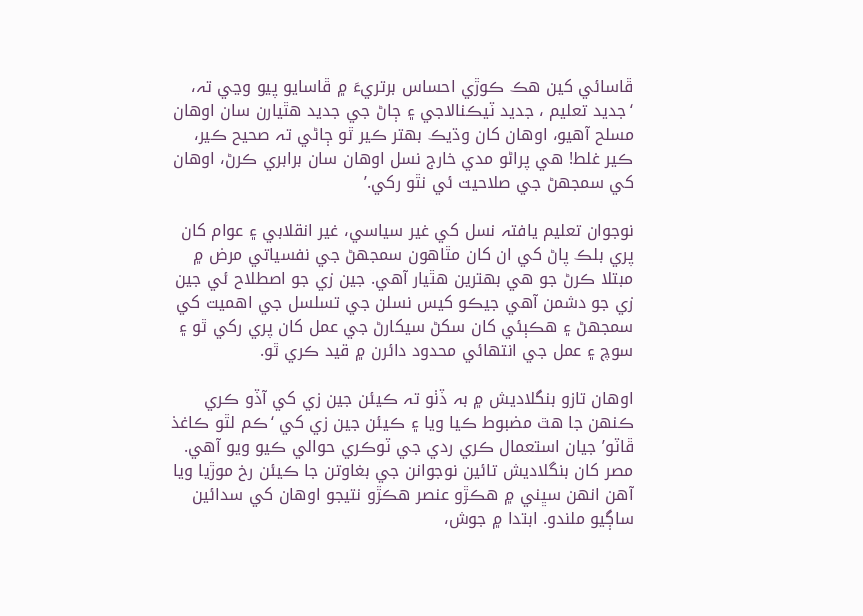ڦاسائي کين ھڪ ڪوڙي احساس برتريءَ ۾ ڦاسايو پيو وڃي تہ، ‘جديد تعليم ، جديد ٽيڪنالاجي ۽ ڄاڻ جي جديد ھٿيارن سان اوھان مسلح آھيو، اوھان کان وڌيڪ بھتر ڪير ٿو ڄاڻي تہ صحيح ڪير، ڪير غلط! ھي پراڻو مدي خارج نسل اوھان سان برابري ڪرڻ، اوھان کي سمجھڻ جي صلاحيت ئي نٿو رکي.’

نوجوان تعليم يافتہ نسل کي غير سياسي، غير انقلابي ۽ عوام کان پري بلڪ پاڻ کي ان کان مٿاھون سمجھڻ جي نفسياتي مرض ۾ مبتلا ڪرڻ جو ھي بھترين ھٿيار آھي. جين زي جو اصطلاح ئي جين زي جو دشمن آھي جيڪو کيس نسلن جي تسلسل جي اھميت کي سمجھڻ ۽ ھڪٻئي کان سکڻ سيکارڻ جي عمل کان پري رکي ٿو ۽ سوچ ۽ عمل جي انتھائي محدود دائرن ۾ قيد ڪري ٿو.

اوھان تازو بنگلاديش ۾ بہ ڏٺو تہ ڪيئن جين زي کي آڏو ڪري ڪنھن جا ھٿ مضبوط ڪيا ويا ۽ ڪيئن جين زي کي ‘ڪم لٿو ڪاغذ ڦاٽو’ جيان استعمال ڪري ردي جي ٽوڪري حوالي ڪيو ويو آهي. مصر کان بنگلاديش تائين نوجوانن جي بغاوتن جا ڪيئن رخ موڙيا ويا آهن انھن سڀني ۾ ھڪڙو عنصر ھڪڙو نتيجو اوھان کي سدائين ساڳيو ملندو. ابتدا ۾ جوش،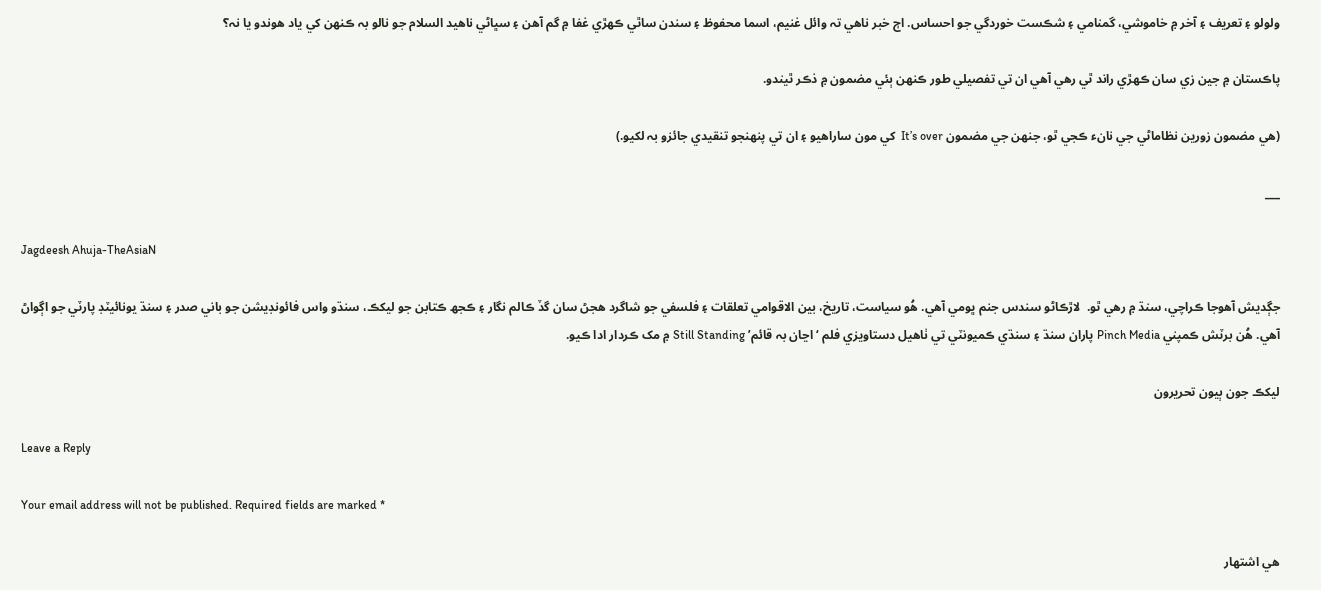ولولو ۽ تعريف ۽ آخر ۾ خاموشي، گمنامي ۽ شڪست خوردگي جو احساس. اڄ خبر ناهي تہ وائل غنيم، اسما محفوظ ۽ سندن ساٿي ڪھڙي غفا ۾ گم آھن ۽ سڀاڻي ناھيد السلام جو نالو بہ ڪنھن کي ياد ھوندو يا نہ؟

پاڪستان ۾ جين زي سان ڪھڙي راند ٿي رھي آھي ان تي تفصيلي طور ڪنھن ٻئي مضمون ۾ ذڪر ٿيندو.

(ھي مضمون زورين نظاماڻي جي نانء ڪجي ٿو، جنھن جي مضمون It’s over  کي مون ساراھيو ۽ ان تي پنھنجو تنقيدي جائزو بہ لکيو.)

___

Jagdeesh Ahuja-TheAsiaN

جڳديش آهوجا ڪراچي، سنڌ ۾ رھي ٿو.  لاڙڪاڻو سندس جنم ڀومي آھي. ھُو سياست، تاريخ، بين الاقوامي تعلقات ۽ فلسفي جو شاگرد ھجڻ سان گڏ ڪالم نگار ۽ ڪجھ ڪتابن جو ليکڪ، سنڌو واس فائونڊيشن جو باني صدر ۽ سنڌ يونائيٽڊ پارٽي جو اڳواڻ آھي. ھُن برٽش ڪمپني Pinch Media پاران سنڌ ۽ سنڌي ڪميونٽي تي ٺاھيل دستاويزي فلم ‘اڃان بہ قائم’ Still Standing ۾ مک ڪردار ادا ڪيو.

ليکڪ جون ٻيون تحريرون

Leave a Reply

Your email address will not be published. Required fields are marked *

هي اشتهار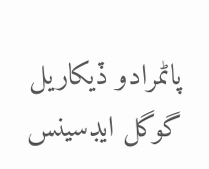پاڻمرادو ڏيکاريل گوگل ايڊسينس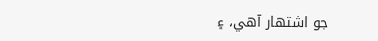جو اشتهار آهي، ۽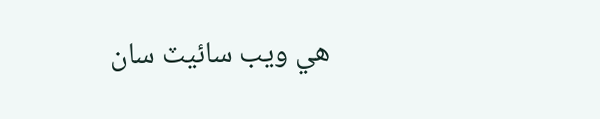هي ويب سائيٽ سان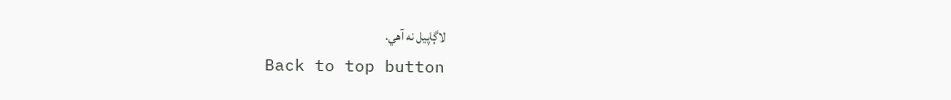لاڳاپيل نه آهي.
Back to top button